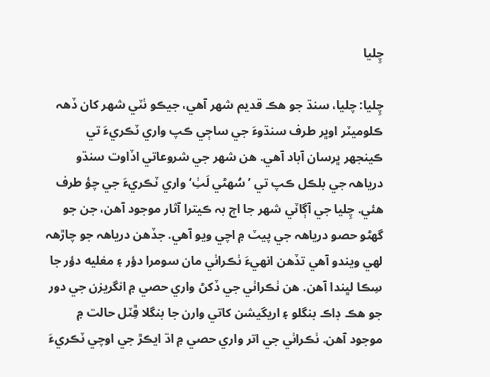چِليا

چِليا: چليا، سنڌ جو هڪ قديم شھر آهي، جيڪو ٺٽي شھر کان ڏھہ ڪلوميٽر اوڀر طرف سنڌوءَ جي ساڄي ڪپ واري ٽڪريءَ تي ڪينجهر ڀرسان آباد آهي. هن شھر جي شروعاتي اڏاوت سنڌو درياھہ جي بلڪل ڪپ تي ’سُھڻي لَٺِ‘ واري ٽڪريءَ جي چؤ طرف هئي. چِليا جي آڳاٽي شھر جا اڄ بہ ڪيترا آثار موجود آهن، جن جو گهڻو حصو درياھہ جي پيٽ ۾ اچي ويو آهي. جڏهن درياھہ جو چاڙھہ لھي ويندو آهي تڏهن انهيءَ ٺڪراٺي مان سومرا دؤر ۽ مغليه دؤر جا سِڪا لڀندا آهن. هن ٺڪراٺي جي ڏکڻ واري حصي ۾ انگريزن جي دور جو هڪ ڊاڪ بنگلو ۽ اريگيشن کاتي وارن جا بنگلا ڦِٽل حالت ۾ موجود آهن. ٺڪراٺي جي اتر واري حصي ۾ اڌ ايڪڙ جي اوچي ٽڪريءَ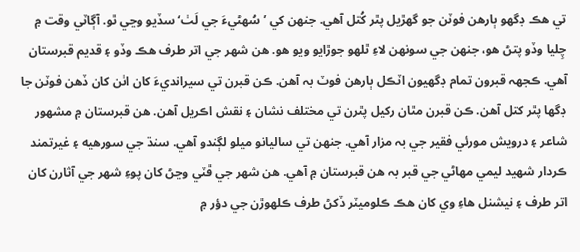تي هڪ ڊگهو ٻارهن فوٽن جو گهڙيل پٿر کُتل آهي. جنهن کي ’سُهڻيءَ جي لَٺ‘ سڏيو وڃي ٿو. آڳاٽي وقت ۾ چِليا وڏو پتڻ هو، جنهن جي سونهن لاءِ ٿلهو جوڙايو ويو هو. هن شھر جي اتر طرف هڪ وڏو ۽ قديم قبرستان آهي. ڪجهہ قبرون تمام ڊگهيون اٽڪل ٻارهن فوٽ بہ آهن. ڪن قبرن تي سيرانديءَ کان اٺن کان ڏهن فوٽن جا ڊگها پٿر کتل آهن. ڪن قبرن مٿان رکيل پٿرن تي مختلف نشان ۽ نقش اڪريل آهن. هن قبرستان ۾ مشھور شاعر ۽ درويش مورئي فقير جي بہ مزار آهي. جنهن تي ساليانو ميلو لڳندو آهي. سنڌ جي سورهيه ۽ غيرتمند ڪردار شھيد ليمي مهاڻي جي قبر بہ هن قبرستان ۾ آهي. هن شھر جي ڦٽي وڃڻ کان پوءِ شھر جي آثارن کان اتر طرف ۽ نيشنل هاءِ وي کان هڪ ڪلوميٽر ڏکڻ طرف ڪلهوڙن جي دؤر ۾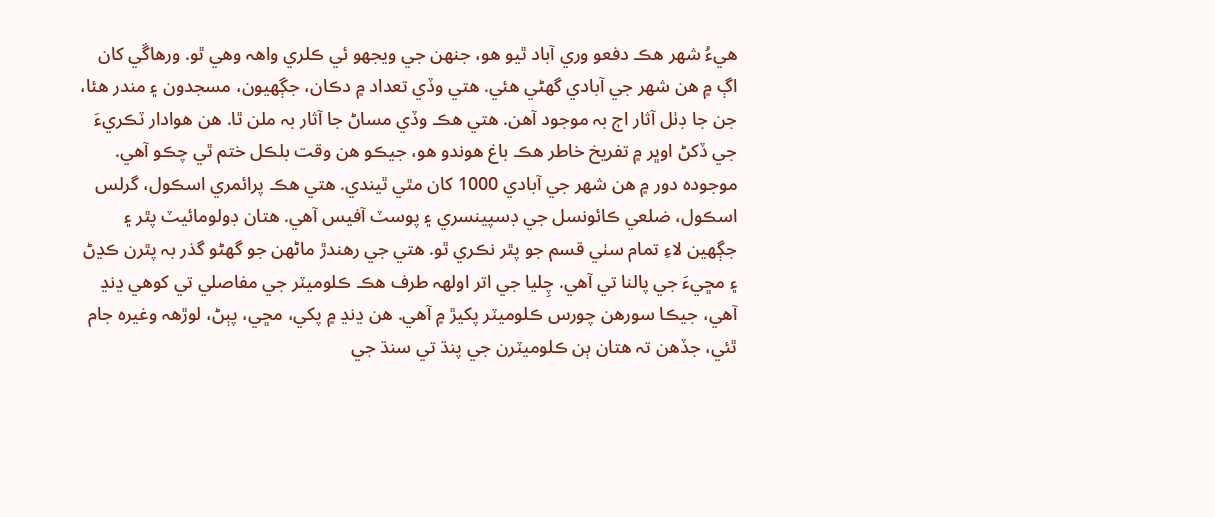هيءُ شھر هڪ دفعو وري آباد ٿيو هو، جنهن جي ويجهو ئي ڪلري واھہ وهي ٿو. ورهاڱي کان اڳ ۾ هن شھر جي آبادي گهڻي هئي. هتي وڏي تعداد ۾ دڪان، جڳهيون، مسجدون ۽ مندر هئا، جن جا ڊٺل آثار اڄ بہ موجود آهن. هتي هڪ وڏي مساڻ جا آثار بہ ملن ٿا. هن هوادار ٽڪريءَ جي ڏکڻ اوڀر ۾ تفريخ خاطر هڪ باغ هوندو هو، جيڪو هن وقت بلڪل ختم ٿي چڪو آهي. موجودہ دور ۾ هن شھر جي آبادي 1000 کان مٿي ٿيندي. هتي هڪ پرائمري اسڪول، گرلس اسڪول، ضلعي ڪائونسل جي ڊسپينسري ۽ پوسٽ آفيس آهي. هتان ڊولومائيٽ پٿر ۽ جڳهين لاءِ تمام سٺي قسم جو پٿر نڪري ٿو. هتي جي رهندڙ ماڻهن جو گهڻو گذر بہ پٿرن ڪڍڻ ۽ مڇيءَ جي پالنا تي آهي. چِليا جي اتر اولھہ طرف هڪ ڪلوميٽر جي مفاصلي تي کوهي ڍنڍ آهي، جيڪا سورهن چورس ڪلوميٽر پکيڙ ۾ آهي. هن ڍنڍ ۾ پکي، مڇي، پٻڻ، لوڙھہ وغيرہ جام ٿئي، جڏهن تہ هتان ٻن ڪلوميٽرن جي پنڌ تي سنڌ جي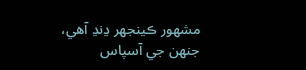مشھور ڪينجهر ڍنڍ آهي، جنهن جي آسپاس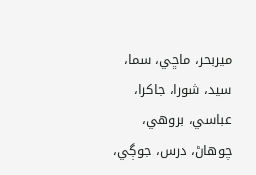ميربحر، ماڇي، سما، سيد، شورا، جاکرا، عباسي، بروهي، چوهاڻ، درس، جوڳي،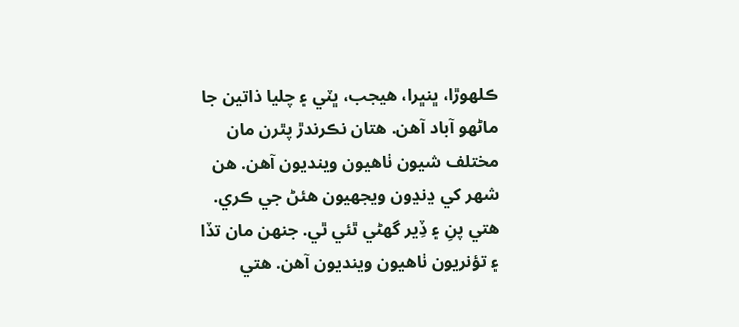ڪلهوڙا، ڀنڀرا، هيجب، ڀٽي ۽ چليا ذاتين جا ماڻهو آباد آهن. هتان نڪرندڙ پٿرن مان مختلف شيون ٺاهيون وينديون آهن. هن شھر کي ڍنڍون ويجهيون هئڻ جي ڪري. هتي پنِ ۽ ڏِير گهڻي ٿئي ٿي. جنهن مان تڏا ۽ تؤنريون ٺاهيون وينديون آهن. هتي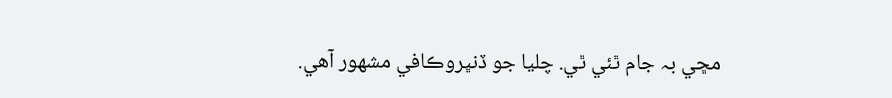مڇي بہ جام ٿئي ٿي. چليا جو ڏنڀروڪافي مشھور آهي.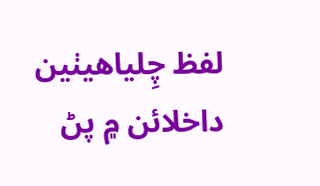لفظ چِلياھيٺين داخلائن ۾ پڻ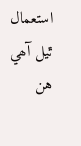استعمال ٿيل آھي
هن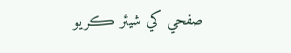صفحي کي شيئر ڪريو